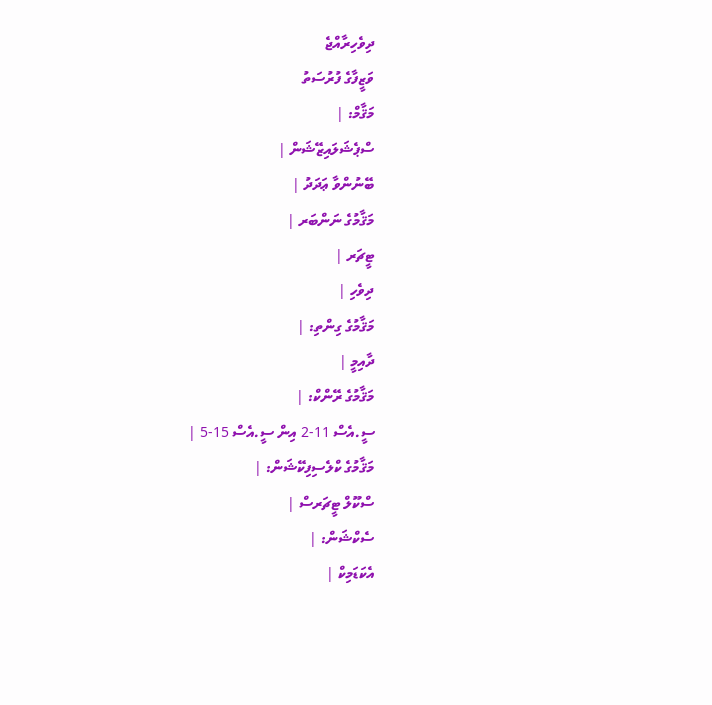ދިވެހިރާއްޖެ
ވަޒީފާގެ ފުރުސަތު
މަޤާމް: |
ސްޕެޝަލައިޒޭޝަން |
ބޭނުންވާ ޢަދަދު |
މަޤާމުގެ ނަންބަރ |
ޓީޗަރ |
ދިވެހި |
މަޤާމުގެ ގިންތި: |
ދާއިމީ |
މަޤާމުގެ ރޭންކް: |
ސީ.އެސް 11-2 އިން ސީ.އެސް 15-5 |
މަޤާމުގެ ކްލެސިފިކޭޝަން: |
ސްކޫލް ޓީޗަރސް |
ސެކްޝަން: |
އެކަޑަމިކް |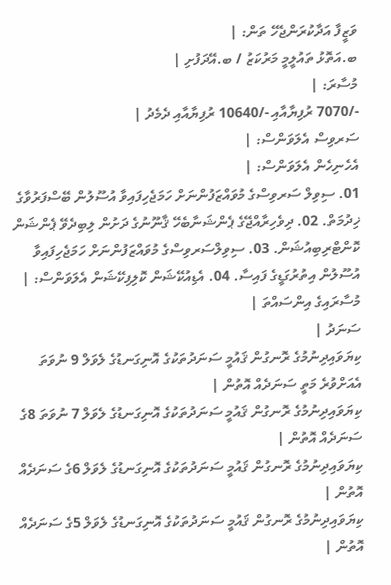ވަޒީފާ އަދާކުރަންޖެހޭ ތަން: |
ބ.އަތޮޅު ތައުލީމީ މަރުކަޒު / ބ.އޭދަފުށި |
މުސާރަ: |
-/7070 ރުފިޔާއާއި -/10640 ރުފިޔާއާއި ދެމެދު |
ސަރވިސް އެލަވަންސް: |
އެހެނިހެން އެލަވަންސް: |
01. ސިވިލް ސަރވިސްގެ މުވައްޒަފުންނަށް ހަމަޖެހިފައިވާ އުސޫލުން ބޭސްފަރުވާގެ ޚިދުމަތް. 02. ދިވެހިރާއްޖޭގެ ޕެންޝަނާބެހޭ ޤާނޫނުގެ ދަށުން ލިބިދެވޭ ޕެންޝަން ކޮންޓްރިބިއުޝަން. 03. ސިވިލްސަރވިސްގެ މުވައްޒަފުންނަށް ހަމަޖެހިފައިވާ އުސޫލުން އިތުރުގަޑީގެ ފައިސާ. 04. އެޑިއުކޭޝަން ކޮލިފިކޭޝަން އެލަވަންސް: |
މުސާރައިގެ އިންސައްތަ |
ސަނަދު |
ކިޔަވައިދިނުމުގެ ރޮނގުން ޤައުމީ ސަނަދުތަކުގެ އޮނިގަނޑުގެ ލެވަލް 9 ނުވަތަ އެއަށްވުރެ މަތީ ސަނަދެއް އޮތުން |
ކިޔަވައިދިނުމުގެ ރޮނގުން ޤައުމީ ސަނަދުތަކުގެ އޮނިގަނޑުގެ ލެވަލް 7 ނުވަތަ 8ގެ ސަނަދެއް އޮތުން |
ކިޔަވައިދިނުމުގެ ރޮނގުން ޤައުމީ ސަނަދުތަކުގެ އޮނިގަނޑުގެ ލެވަލް 6ގެ ސަނަދެއް އޮތުން |
ކިޔަވައިދިނުމުގެ ރޮނގުން ޤައުމީ ސަނަދުތަކުގެ އޮނިގަނޑުގެ ލެވަލް 5ގެ ސަނަދެއް އޮތުން |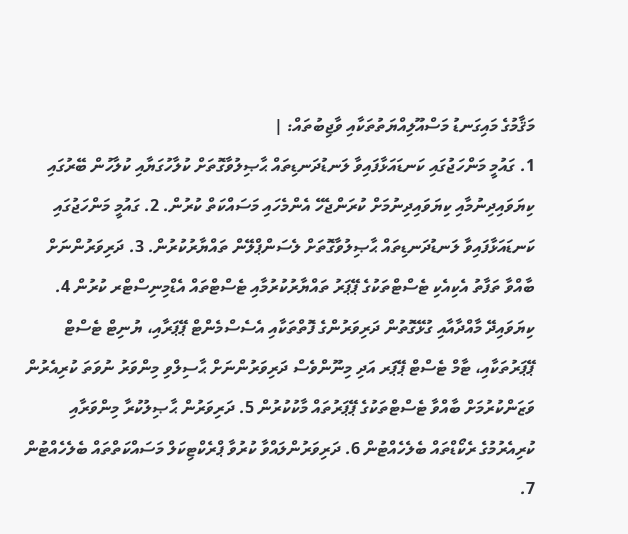މަޤާމުގެ މައިގަނޑު މަސްއޫލިއްޔަތުތަކާއި ވާޖިބުތައް: |
1. ގައުމީ މަންހަޖުގައި ކަނޑައަޅާފައިވާ ލަނޑުދަނޑިތައް ޙާޞިލުވާގޮތަށް ކުލާހުގަޔާއި ކުލާހުން ބޭރުގައި ކިޔަވައިދިނުމާއި ކިޔަވައިދިނުމަށް ކުރަންޖެހޭ އެންމެހައި މަސައްކަތް ކުރުން. 2. ގައުމީ މަންހަޖުގައި ކަނޑައަޅާފައިވާ ލަނޑުދަނޑިތައް ޙާޞިލުވާގޮތަށް ލެސަންޕްލޭން ތައްޔާރުކުރުން. 3. ދަރިވަރުންނަށް ބާއްވާ ތަފާތު އެކިއެކި ޓެސްޓްތަކުގެ ޕޭޕަރު ތައްޔާރުކުރުމާއި ޓެސްޓްތައް އެޑްމިނިސްޓްރ ކުރުން 4. ކިޔަވައިދޭ މާއްދާއާއި ގުޅޭގޮތުން ދަރިވަރުންގެ ފޮތްތަކާއި އެސެސްމެންޓް ޕޭޕަރާއި، ޔުނިޓް ޓެސްޓް ޕޭޕަރުތަކާއި، ޓާމް ޓެސްޓް ޕޭޕަރ އަދި މިނޫންވެސް ދަރިވަރުންނަށް ޙާސިލްވި މިންވަރު ނުވަތަ ކުރިއެރުން ވަޒަންކުރުމަށް ބާއްވާ ޓެސްޓްތަކުގެ ޕޭޕަރުތައް މާކުކުރުން 5. ދަރިވަރުން ޙާޞިލުކުރާ މިންވަރާއި ކުރިއެރުމުގެ ރެކޯޑްތައް ބެލެހެއްޓުން 6. ދަރިވަރުންލައްވާ ކުރުވާ ޕްރެކްޓިކަލް މަސައްކަތްތައް ބެލެހެއްޓުން 7.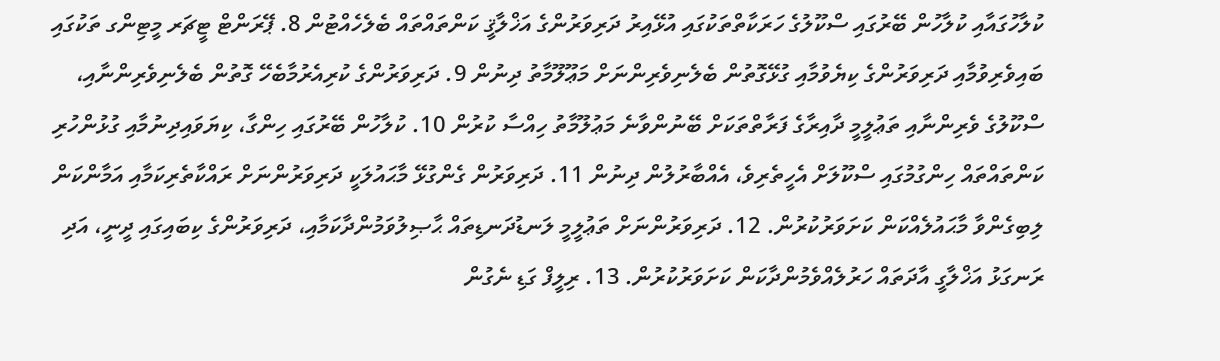ކުލާހުގައާއި ކުލާހުން ބޭރުގައި ސްކޫލުގެ ހަރަކާތްތަކުގައި އުޅޭއިރު ދަރިވަރުންގެ އަޚްލާޤީ ކަންތައްތައް ބެލެހެއްޓުން 8. ޕޭރަންޓް ޓީޗަރ މީޓިންގ ތަކުގައި ބައިވެރިވުމާއި ދަރިވަރުންގެ ކިޔެވުމާއި ގުޅޭގޮތުން ބެލެނިވެރިންނަށް މަޢޫލޫމާތު ދިނުން 9. ދަރިވަރުންގެ ކުރިއެރުމާބެހޭ ގޮތުން ބެލެނިވެރިންނާއި، ސްކޫލުގެ ވެރިންނާއި ތަޢުލީމީ ދާއިރާގެ ފަރާތްތަކަށް ބޭނުންވާނެ މަޢުލޫމާތު ހިއްސާ ކުރުން 10. ކުލާހުން ބޭރުގައި ހިންގާ، ކިޔަވައިދިނުމާއި ގުޅުންހުރި ކަންތައްތައް ހިންގުމުގައި ސްކޫލަށް އެހީތެރިވެ، އެއްބާރުލުން ދިނުން 11. ދަރިވަރުން ގެންގުޅޭ މާޙައުލަކީ ދަރިވަރުންނަށް ރައްކާތެރިކަމާއި އަމާންކަން ލިބިގެންވާ މާޙައުލެއްކަން ކަށަވަރުކުރުން. 12. ދަރިވަރުންނަށް ތަޢުލީމީ ލަނޑުދަނޑިތައް ޙާޞިލުވަމުންދާކަމާއި، ދަރިވަރުންގެ ކިބައިގައި ދީނީ، އަދި ރަނގަޅު އަޚްލާގީ އާދަތައް ހަރުލެއްވެމުންދާކަން ކަށަވަރުކުރުން. 13. ރިލީފް ގަޑި ނެގުން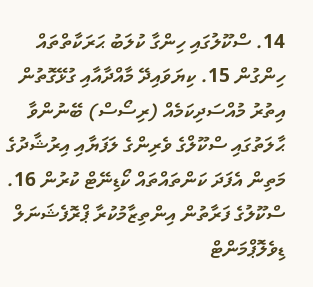14. ސްކޫލުގައި ހިންގާ ކުލަބު ޙަރަކާތްތައް ހިންގުން 15. ކިޔަވައިދޭ މާއްދާއާއި ގުޅޭގޮތުން އިތުރު މުއްސަދިކަމެއް (ރިސޯސް) ބޭނުންވާ ޙާލަތުގައި ސްކޫލްގެ ވެރިންގެ ލަފަޔާއި އިރުޝާދުގެ މަތިން އެފަދަ ކަންތައްތައް ކޯޑިނޭޓް ކުރުން 16. ސްކޫލުގެ ފަރާތުން އިންތިޒާމުކުރާ ޕްރޮފެޝަނަލް ޑިވެލޮޕްމަންޓް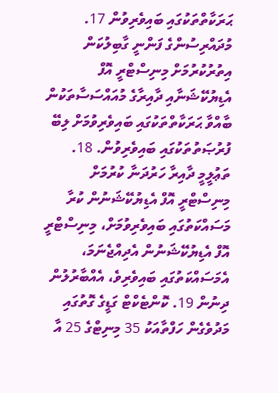ޙަރަކާތްތަކުގައި ބައިވެރިވުން 17. މުދައްރިސުންގެ ފަންނީ ގާބިލުކަން އިތުރުކުރުމަށް މިނިސްޓްރީ އޮފް އެޑިޔުކޭޝަނާއި ދާއިރާގެ މުއައްސަސާތަކުން ބާއްވާ ޙަރަކާތްތަކުގައި ބައިވެރިވުމަށް ލިބޭ ފުރުޞަތުތަކުގައި ބައިވެރިވުން. 18. ތަޢުލީމީ ދާއިރާ ހަރުދަނާ ކުރުމަށް މިނިސްޓްރީ އޮފް އެޑިޔުކޭޝަނުން ކުރާ މަސައްކަތުގައި ބައިވެރިވުމަށް، މިނިސްޓްރީ އޮފް އެޑިޔުކޭޝަނުން އެދިއްޖެނަމަ، އެމަސައްކަތުގައި ބައިވެރިވެ، އެއްބާރުލުން ދިނުން 19. ކޮންޓެކްޓް ގަޑީގެ ގޮތުގައި މަދުވެގެން ހަފްތާއަކު 35 މިނިޓްގެ 25 އާ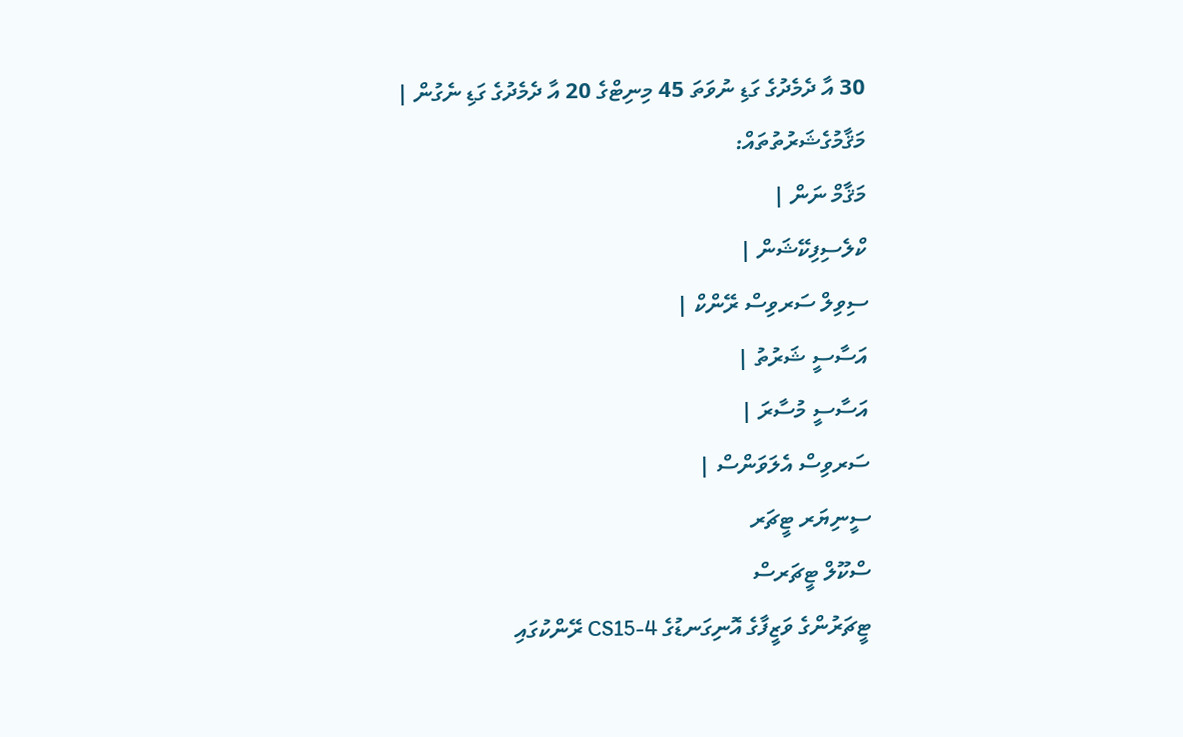30 އާ ދެމެދުގެ ގަޑި ނުވަތަ 45 މިނިޓްގެ 20 އާ ދެމެދުގެ ގަޑި ނެގުން |
މަޤާމުގެޝަރުތުތައް:
މަޤާމް ނަން |
ކްލެސިފިކޭޝަން |
ސިވިލް ސަރވިސް ރޭންކް |
އަސާސީ ޝަރުތު |
އަސާސީ މުސާރަ |
ސަރވިސް އެލަވަންސް |
ސީނިޔަރ ޓީޗަރ
ސްކޫލް ޓީޗަރސް
ޓީޗަރުންގެ ވަޒީފާގެ އޮނިގަނޑުގެ CS15-4 ރޭންކުގައި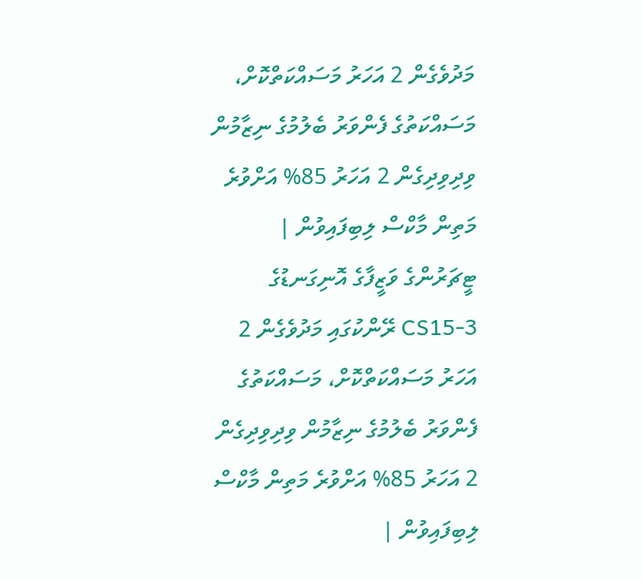މަދުވެގެން 2 އަހަރު މަސައްކަތްކޮށް، މަސައްކަތުގެ ފެންވަރު ބެލުމުގެ ނިޒާމުން ވިދިވިދިގެން 2 އަހަރު 85% އަށްވުރެ މަތިން މާކްސް ލިބިފައިވުން |
ޓީޗަރުންގެ ވަޒީފާގެ އޮނިގަނޑުގެ CS15-3 ރޭންކުގައި މަދުވެގެން 2 އަހަރު މަސައްކަތްކޮށް، މަސައްކަތުގެ ފެންވަރު ބެލުމުގެ ނިޒާމުން ވިދިވިދިގެން 2 އަހަރު 85% އަށްވުރެ މަތިން މާކްސް ލިބިފައިވުން |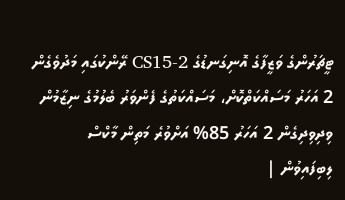ޓީޗަރުންގެ ވަޒީފާގެ އޮނިގަނޑުގެ CS15-2 ރޭންކުގައި މަދުވެގެން 2 އަހަރު މަސައްކަތްކޮށް، މަސައްކަތުގެ ފެންވަރު ބެލުމުގެ ނިޒާމުން ވިދިވިދިގެން 2 އަހަރު 85% އަށްވުރެ މަތިން މާކްސް ލިބިފައިވުން |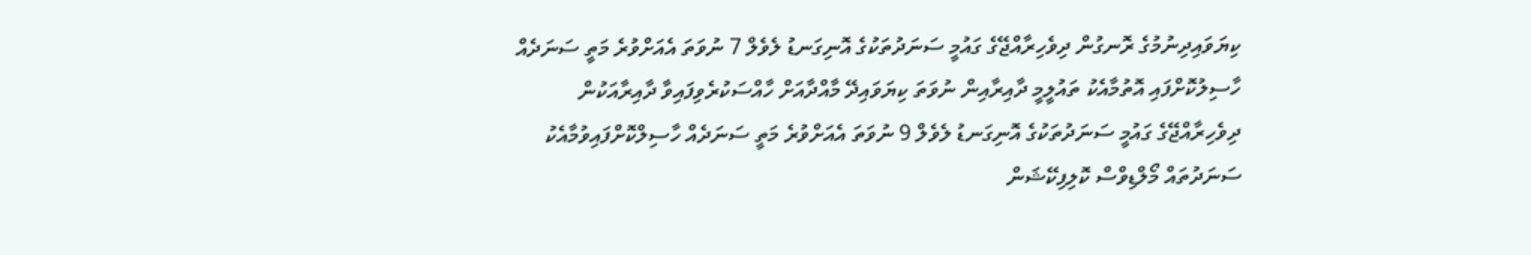ކިޔަވައިދިނުމުގެ ރޮނގުން ދިވެހިރާއްޖޭގެ ގައުމީ ސަނަދުތަކުގެ އޮނިގަނޑު ލެވެލް 7 ނުވަތަ އެއަށްވުރެ މަތީ ސަނަދެއް ހާސިލުކޮށްފައި އޮތުމާއެކު ތައުލީމީ ދާއިރާއިން ނުވަތަ ކިޔަވައިދޭ މާއްދާއަށް ހާއްސަކުރެވިފައިވާ ދާއިރާއަކުން ދިވެހިރާއްޖޭގެ ގައުމީ ސަނަދުތަކުގެ އޮނިގަނޑު ލެވެލް 9 ނުވަތަ އެއަށްވުރެ މަތީ ސަނަދެއް ހާސިލްކޮށްފައިވުމާއެކު ސަނަދުތައް މޯލްޑިވްސް ކޮލިފިކޭޝަން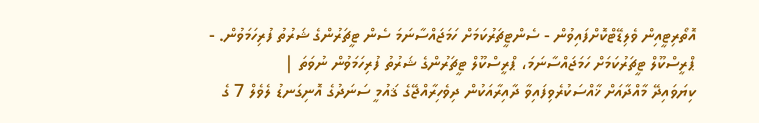އޮތޯރިޓީއިން ވެލިޑޭޓްކޮށްފައިވުން - ސެންޓީޗަރުކަމަށް ހަމަޖައްސާނަމަ ސެން ޓީޗަރުންގެ ޝަރުތު ފުރިހަމަވުން. - ޕްރީސްކޫލް ޓީޗަރުކަމަށް ހަމަޖައްސާނަމަ، ޕްރީސްކޫލް ޓީޗަރުންގެ ޝަރުތު ފުރިހަމަވުން ނުވަތަ |
ކިޔަވައިދޭ މާއްދާއަށް ޚާއްސަކުރެވިފައިވާ ދާއިރާއަކުން ދިވެހިރާއްޖޭގެ ޤައުމީ ސަނަދުގެ އޮނިގަނޑު ލެވެލް 7 ގެ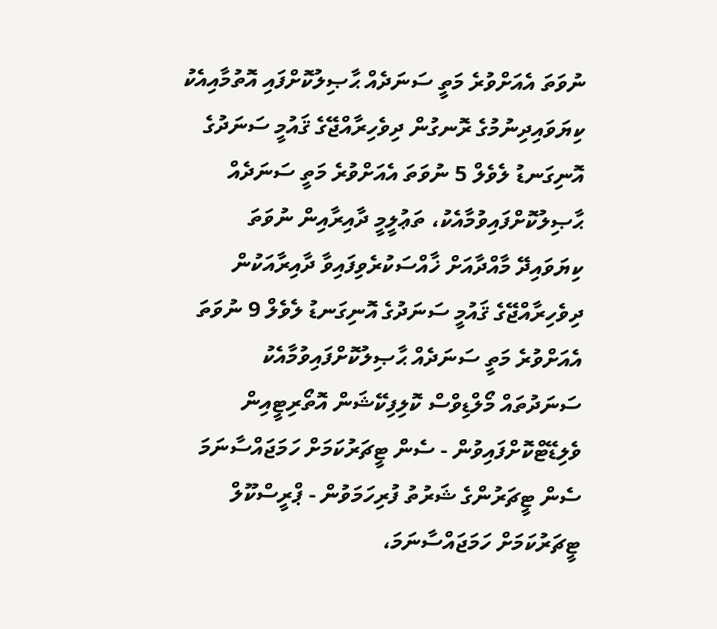ނުވަތަ އެއަށްވުރެ މަތީ ސަނަދެއް ޙާޞިލުކޮށްފައި އޮތުމާއިއެކު ކިޔަވައިދިނުމުގެ ރޮނގުން ދިވެހިރާއްޖޭގެ ޤައުމީ ސަނަދުގެ އޮނިގަނޑު ލެވެލް 5 ނުވަތަ އެއަށްވުރެ މަތީ ސަނަދެއް ޙާޞިލުކޮށްފައިވުމާއެކު، ތަޢުލީމީ ދާއިރާއިން ނުވަތަ ކިޔަވައިދޭ މާއްދާއަށް ޚާއްސަކުރެވިފައިވާ ދާއިރާއަކުން ދިވެހިރާއްޖޭގެ ޤައުމީ ސަނަދުގެ އޮނިގަނޑު ލެވެލް 9 ނުވަތަ އެއަށްވުރެ މަތީ ސަނަދެއް ޙާޞިލުކޮށްފައިވުމާއެކު ސަނަދުތައް މޯލްޑިވްސް ކޮލިފިކޭޝަން އޮތޯރިޓީއިން ވެލިޑޭޓްކޮށްފައިވުން - ސެން ޓީޗަރުކަމަށް ހަމަޖައްސާނަމަ ސެން ޓީޗަރުންގެ ޝަރުތު ފުރިހަމަވުން - ޕްރީސްކޫލް ޓީޗަރުކަމަށް ހަމަޖައްސާނަމަ،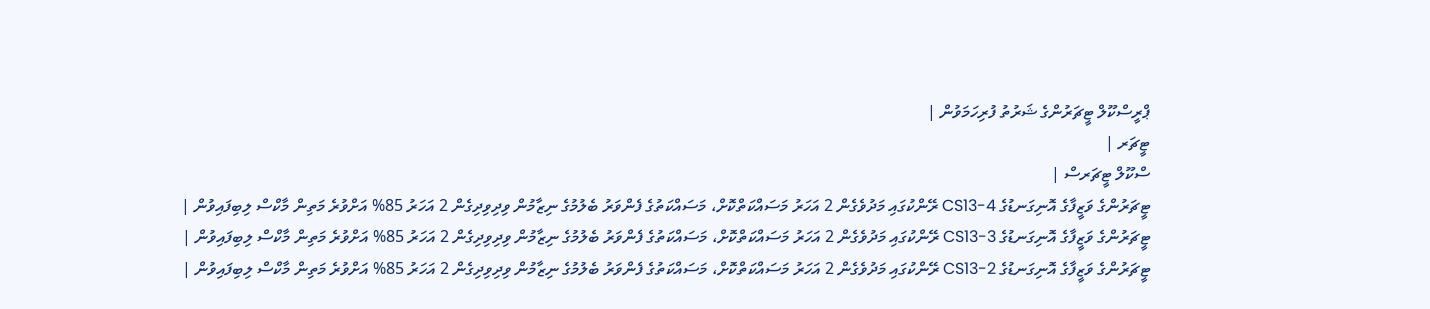ޕްރީސްކޫލް ޓީޗަރުންގެ ޝަރުތު ފުރިހަމަވުން |
ޓީޗަރ |
ސްކޫލް ޓީޗަރސް |
ޓީޗަރުންގެ ވަޒީފާގެ އޮނިގަނޑުގެ CS13-4 ރޭންކުގައި މަދުވެގެން 2 އަހަރު މަސައްކަތްކޮށް، މަސައްކަތުގެ ފެންވަރު ބެލުމުގެ ނިޒާމުން ވިދިވިދިގެން 2 އަހަރު 85% އަށްވުރެ މަތިން މާކްސް ލިބިފައިވުން |
ޓީޗަރުންގެ ވަޒީފާގެ އޮނިގަނޑުގެ CS13-3 ރޭންކުގައި މަދުވެގެން 2 އަހަރު މަސައްކަތްކޮށް، މަސައްކަތުގެ ފެންވަރު ބެލުމުގެ ނިޒާމުން ވިދިވިދިގެން 2 އަހަރު 85% އަށްވުރެ މަތިން މާކްސް ލިބިފައިވުން |
ޓީޗަރުންގެ ވަޒީފާގެ އޮނިގަނޑުގެ CS13-2 ރޭންކުގައި މަދުވެގެން 2 އަހަރު މަސައްކަތްކޮށް، މަސައްކަތުގެ ފެންވަރު ބެލުމުގެ ނިޒާމުން ވިދިވިދިގެން 2 އަހަރު 85% އަށްވުރެ މަތިން މާކްސް ލިބިފައިވުން |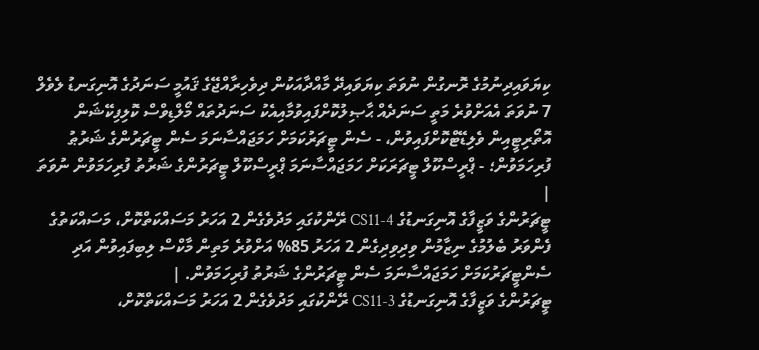ކިޔަވައިދިނުމުގެ ރޮނގުން ނުވަތަ ކިޔަވައިދޭ މާއްދާއަކުން ދިވެހިރާއްޖޭގެ ޤައުމީ ސަނަދުގެ އޮނިގަނޑު ލެވެލް 7 ނުވަތަ އެއަށްވުރެ މަތީ ސަނަދެއް ޙާޞިލުކޮށްފައިވުމާއިއެކު ސަނަދުތައް މޯލްޑިވްސް ކޮލިފިކޭޝަން އޮތޯރިޓީއިން ވެލިޑޭޓްކޮށްފައިވުން، - ސެން ޓީޗަރުކަމަށް ހަމަޖައްސާނަމަ ސެން ޓީޗަރުންގެ ޝަރުޠު ފުރިހަމަވުން؛ - ޕްރީސްކޫލް ޓީޗަރަކަށް ހަމަޖައްސާނަމަ ޕްރީސްކޫލް ޓީޗަރުންގެ ޝަރުތު ފުރިހަމަވުން ނުވަތަ |
ޓީޗަރުންގެ ވަޒީފާގެ އޮނިގަނޑުގެ CS11-4 ރޭންކުގައި މަދުވެގެން 2 އަހަރު މަސައްކަތްކޮށް، މަސައްކަތުގެ ފެންވަރު ބެލުމުގެ ނިޒާމުން ވިދިވިދިގެން 2 އަހަރު 85% އަށްވުރެ މަތިން މާކްސް ލިބިފައިވުން އަދި ސެންޓީޗަރުކަމަށް ހަމަޖައްސާނަމަ ސެން ޓީޗަރުންގެ ޝަރުތު ފުރިހަމަވުން. |
ޓީޗަރުންގެ ވަޒީފާގެ އޮނިގަނޑުގެ CS11-3 ރޭންކުގައި މަދުވެގެން 2 އަހަރު މަސައްކަތްކޮށް،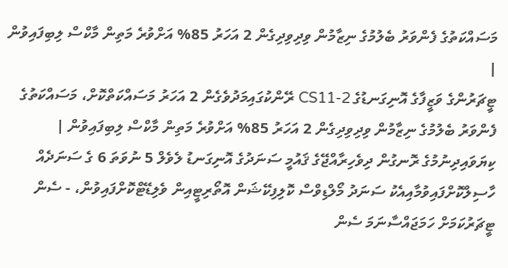މަސައްކަތުގެ ފެންވަރު ބެލުމުގެ ނިޒާމުން ވިދިވިދިގެން 2 އަހަރު 85% އަށްވުރެ މަތިން މާކްސް ލިބިފައިވުން |
ޓީޗަރުންގެ ވަޒީފާގެ އޮނިގަނޑުގެ CS11-2 ރޭންކުގައިމަދުވެގެން 2 އަހަރު މަސައްކަތްކޮށް، މަސައްކަތުގެ ފެންވަރު ބެލުމުގެ ނިޒާމުން ވިދިވިދިގެން 2 އަހަރު 85% އަށްވުރެ މަތިން މާކްސް ލިބިފައިވުން |
ކިޔަވައިދިނުމުގެ ރޮނގުން ދިވެހިރާއްޖޭގެ ޤައުމީ ސަނަދުގެ އޮނިގަނޑު ލެވެލް 5 ނުވަތަ 6 ގެ ސަނަދެއް ހާސިލްކޮށްފައިވުމާއިއެކު ސަނަދު މޯލްޑިވްސް ކޮލިފިކޭޝަން އޮތޯރިޓީއިން ވެލިޑޭޓްކޮށްފައިވުން، - ސެން ޓީޗަރުކަމަށް ހަމަޖައްސާނަމަ ސެން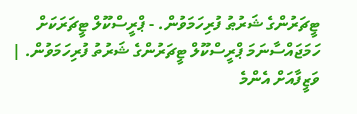ޓީޗަރުންގެ ޝަރުޠު ފުރިހަމަވުން. - ޕްރީސްކޫލް ޓީޗަރަކަށް ހަމަޖައްސާނަމަ ޕްރީސްކޫލް ޓީޗަރުންގެ ޝަރުތު ފުރިހަމަވުން. |
ވަޒީފާއަށް އެންމެ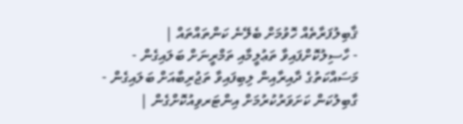ޤާބިލުފަރާތެއް ހޮވުމަށް ބެލޭނެ ކަންތައްތައް |
- ހާސިލުކޮށްފައިވާ ތަޢުލީމާއި ތަމްރީނަށް ބަލައިގެން - މަސައްކަތުގެ ދާއިރާއިން ލިބިފައިވާ ތަޖުރިބާއަށް ބަލައިގެން - ގާބިލުކަން ކަށަވަރުކުރުމަށް އިންޓަރވިއުކޮށްގެން |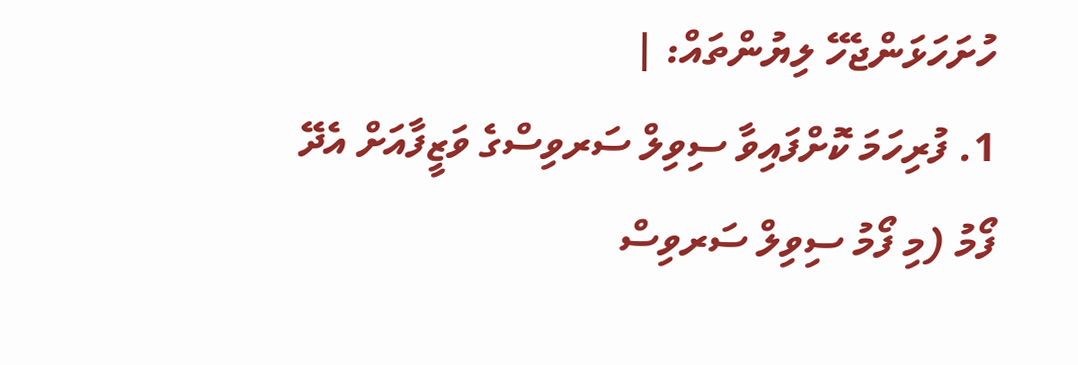ހުށަހަޅަންޖެހޭ ލިޔުންތައް: |
1. ފުރިހަމަ ކޮށްފައިވާ ސިވިލް ސަރވިސްގެ ވަޒީފާއަށް އެދޭ ފޯމު (މި ފޯމު ސިވިލް ސަރވިސް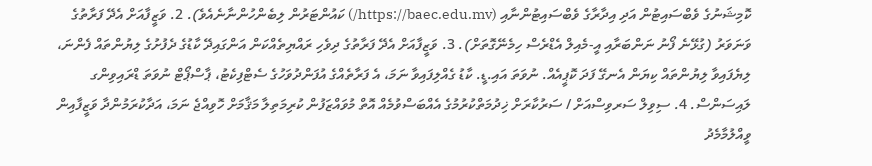ކޮމިޝަނުގެ ވެބްސައިޓުން އަދި އިދާރާގެ ވެބްސައިޓުންނާއި (https://baec.edu.mv/) ކައުންޓަރުން ލިބެންހުންނާނެއެވެ). 2. ވަޒީފާއަށް އެދޭ ފަރާތުގެ ވަނަވަރު (ގުޅޭނެ ފޯނު ނަންބަރާއި އީ-މެއިލް އެޑްރެސް ހިމެނޭގޮތަށް). 3. ވަޒީފާއަށް އެދޭ ފަރާތުގެ ދިވެހި ރައްޔިތެއްކަން އަންގައިދޭ ކާޑުގެ ދެފުށުގެ ލިޔުންތައް ފެންނަ، ލިޔެފައިވާ ލިޔުންތައް ކިޔަން އެނގޭ ފަދަ ކޮޕީއެއް. ނުވަތަ އައި.ޑީ. ކާޑު ގެއްލިފައިވާ ނަމަ، އެ ފަރާތެއްގެ އުފަންދުވަހުގެ ސެޓްފިކެޓު، ޕާސްޕޯޓް ނުވަތަ ޑްރައިވިންގ ލައިސަންސް. 4. ސިވިލް ސަރވިސްއަށް / ސަރުކާރަށް ޚިދުމަތްކުރުމުގެ އެއްބަސްވުމެއް އޮތް މުވައްޒަފުން ކުރިމަތިލާ މަޤާމަށް ހޮވިއްޖެ ނަމަ، އަދާކުރަމުންދާ ވަޒީފާއިން ވީއްލުމާމެދު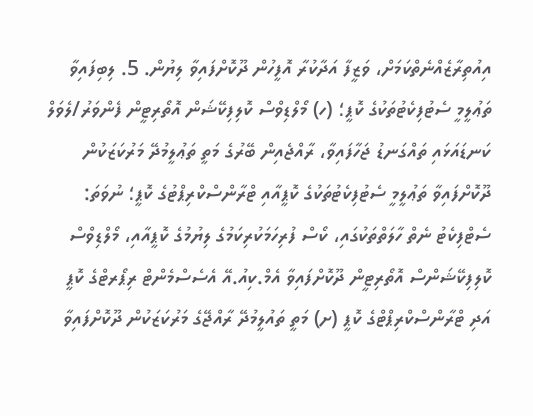އިއުތިރާޒެއްނެތްކަމަށް، ވަޒީފާ އަދާކުރާ އޮފީހުން ދޫކޮށްފައިވާ ލިޔުން. 5. ލިބިފައިވާ ތަޢުލީމީ ސެޓުފިކެޓުތަކުގެ ކޮޕީ؛ (ހ) މޯލްޑިވްސް ކޮލިފިކޭޝަން އޮތޯރިޓީން ފެންވަރު/ލެވަލް ކަނޑައަޅައި ތައްގަނޑު ޖަހާފައިވާ، ރާއްޖެއިން ބޭރުގެ މަތީ ތަޢުލީމުދޭ މަރުކަޒަކުން ދޫކޮށްފައިވާ ތަޢުލީމީ ސެޓުފިކެޓުތަކުގެ ކޮޕީއާއި ޓްރާންސްކްރިޕްޓުގެ ކޮޕީ؛ ނުވަތަ: ސެޓްފިކެޓު ނެތް ހާލަތްތަކުގައި، ކޯސް ފުރިހަމަކުރިކަމުގެ ލިޔުމުގެ ކޮޕީއާއި، މޯލްޑިވްސް ކޮލިފިކޭޝަންސް އޮތޯރިޓީން ދޫކޮށްފައިވާ އެމް.ކިއު.އޭ އެސެސްމެންޓް ރިޕޯރޓްގެ ކޮޕީ އަދި ޓްރާންސްކްރިޕްޓްގެ ކޮޕީ (ށ) މަތީ ތައުލީމުދޭ ރާއްޖޭގެ މަރުކަޒަކުން ދޫކޮށްފައިވާ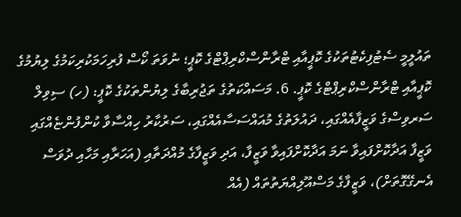ތައުލީމީ ސެޓުފިކެޓުތަކުގެ ކޮޕީއާއި ޓްރާންސްކްރިޕްޓްގެ ކޮޕީ؛ ނުވަތަ ކޯސް ފުރިހަމަކުރިކަމުގެ ލިޔުމުގެ ކޮޕީއާއި ޓްރާންސްކްރިޕްޓްގެ ކޮޕީ. 6. މަސައްކަތުގެ ތަޖުރިބާގެ ލިޔުންތަކުގެ ކޮޕީ: (ހ) ސިވިލް ސަރވިސްގެ ވަޒީފާއެއްގައި، ދައުލަތުގެ މުއައްސަސާއެއްގައި، ސަރުކާރު ހިއްސާވާ ކުންފުންޏެއްގައި ވަޒީފާ އަދާކޮށްފައިވާ ނަމަ އަދާކޮށްފައިވާ ވަޒީފާ، އަދި ވަޒީފާގެ މުއްދަތާއި (އަހަރާއި މަހާއި ދުވަސް އެނގޭގޮތަށް)، ވަޒީފާގެ މަސްއޫލިއްޔަތުތައް (އެއް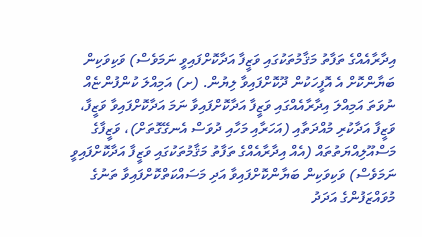އިދާރާއެއްގެ ތަފާތު މަޤާމުތަކުގައި ވަޒީފާ އަދާކޮށްފައިވީ ނަމަވެސް) ވަކިވަކިން ބަޔާންކޮށް އެ އޮފީހަކުން ދޫކޮށްފައިވާ ލިޔުން. (ށ) އަމިއްލަ ކުންފުންޏެއް ނުވަތަ އަމިއްލަ އިދާރާއެއްގައި ވަޒީފާ އަދާކޮށްފައިވާ ނަމަ އަދާކޮށްފައިވާ ވަޒީފާ، ވަޒީފާ އަދާކުރި މުއްދަތާއި (އަހަރާއި މަހާއި ދުވަސް އެނގޭގޮތަށް)، ވަޒީފާގެ މަސްއޫލިއްޔަތުތައް (އެއް އިދާރާއެއްގެ ތަފާތު މަޤާމުތަކުގައި ވަޒީފާ އަދާކޮށްފައިވީ ނަމަވެސް) ވަކިވަކިން ބަޔާންކޮށްފައިވާ އަދި މަސައްކަތްކޮށްފައިވާ ތަނުގެ މުވައްޒަފުންގެ އަދަދު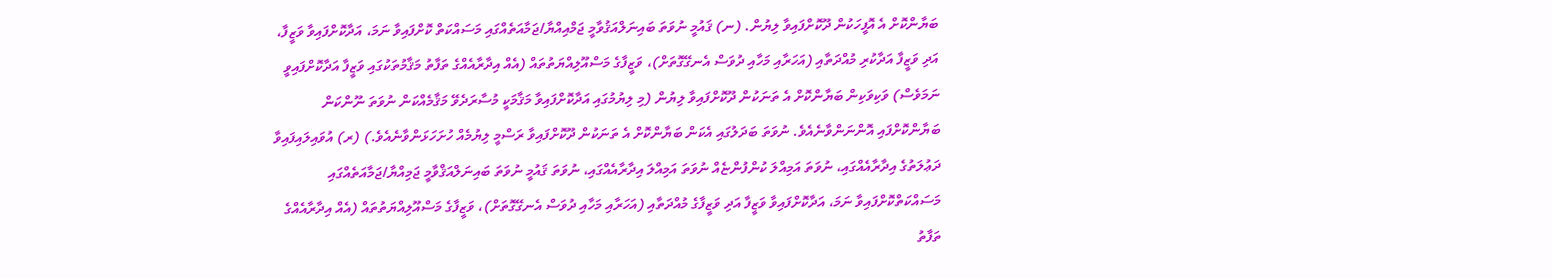ބަޔާންކޮށް އެ އޮފީހަކުން ދޫކޮށްފައިވާ ލިޔުން. (ނ) ޤައުމީ ނުވަތަ ބައިނަލްއަޤުވާމީ ޖަމްއިއްޔާ/ޖަމާއަތެއްގައި މަސައްކަތް ކޮށްފައިވާ ނަމަ، އަދާކޮށްފައިވާ ވަޒީފާ، އަދި ވަޒީފާ އަދާކުރި މުއްދަތާއި (އަހަރާއި މަހާއި ދުވަސް އެނގޭގޮތަށް)، ވަޒީފާގެ މަސްއޫލިއްޔަތުތައް (އެއް އިދާރާއެއްގެ ތަފާތު މަޤާމުތަކުގައި ވަޒީފާ އަދާކޮށްފައިވީ ނަމަވެސް) ވަކިވަކިން ބަޔާންކޮށް އެ ތަނަކުން ދޫކޮށްފައިވާ ލިޔުން (މި ލިޔުމުގައި އަދާކޮށްފައިވާ މަޤާމަކީ މުސާރަދެވޭ މަޤާމެއްކަން ނުވަތަ ނޫންކަން ބަޔާންކޮށްފައި އޮންނަންވާނެއެވެ. ނުވަތަ ބަދަލުގައި އެކަން ބަޔާންކޮށް އެ ތަނަކުން ދޫކޮށްފައިވާ ރަސްމީ ލިޔުމެއް ހުށަހަޅަންވާނެއެވެ.) (ރ) އުވައިލައިފައިވާ ދަޢުލަތުގެ އިދާރާއެއްގައި، ނުވަތަ އަމިއްލަ ކުންފުންޏެއް ނުވަތަ އަމިއްލަ އިދާރާއެއްގައި، ނުވަތަ ޤައުމީ ނުވަތަ ބައިނަލްއަޤްވާމީ ޖަމިއްޔާ/ޖަމާއަތެއްގައި މަސައްކަތްކޮށްފައިވާ ނަމަ، އަދާކޮށްފައިވާ ވަޒީފާ އަދި ވަޒީފާގެ މުއްދަތާއި (އަހަރާއި މަހާއި ދުވަސް އެނގޭގޮތަށް)، ވަޒީފާގެ މަސްއޫލިއްޔަތުތައް (އެއް އިދާރާއެއްގެ ތަފާތު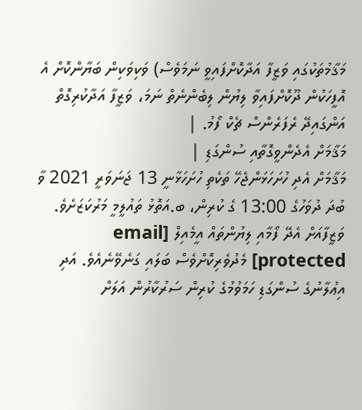މަޤާމުތަކުގައި ވަޒީފާ އަދާކޮށްފައިވީ ނަމަވެސް) ވަކިވަކިން ބަޔާންކޮށް އެ އޮފީހަކުން ދޫކޮށްފައިވާ ލިޔުން ލިބެންނެތް ނަމަ، ވަޒީފާ އަދާކުރިގޮތް އަންގައިދޭ ރެފަރެންސް ޗެކް ފޯމު. |
މަޤާމަށް އެދެންވީގޮތާއި ސުންގަޑި |
މަޤާމަށް އެދި ހުށަހަޅަންޖެހޭ ތަކެތި ހުށަހަޅާނީ 13 ޖަނަވަރީ 2021 ވާ ބުދަ ދުވަހުގެ 13:00 ގެ ކުރިން، ބ.އަތޮޅު ތައުލީމީ މަރުކަޒަށެވެ. ވަޒީފާއަށް އެދޭ ފޯމާއި ލިޔުންތައް އީމެއިލް [email protected] މެދުވެރިކޮށްވެސް ބަލައި ގަނެވޭނެއެވެ. އަދި އިޢުލާނުގެ ސުންގަޑި ހަމަވުމުގެ ކުރިން ސަރުކާރުން އަލަށް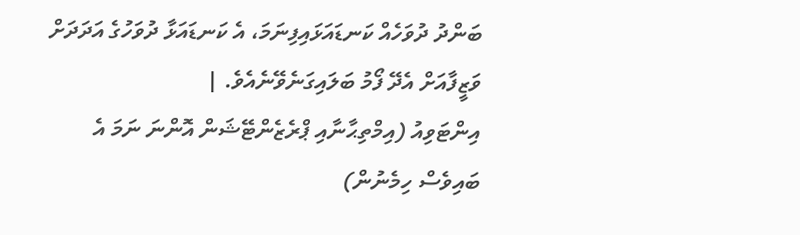ބަންދު ދުވަހެއް ކަނޑައަޅައިފިނަމަ، އެ ކަނޑައަޅާ ދުވަހުގެ އަދަދަށް ވަޒީފާއަށް އެދޭ ފޯމު ބަލައިގަނެވޭނެއެވެ. |
އިންޓަވިއު (އިމްތިޙާނާއި ޕްރެޒެންޓޭޝަން އޮންނަ ނަމަ އެ ބައިވެސް ހިމެނުން)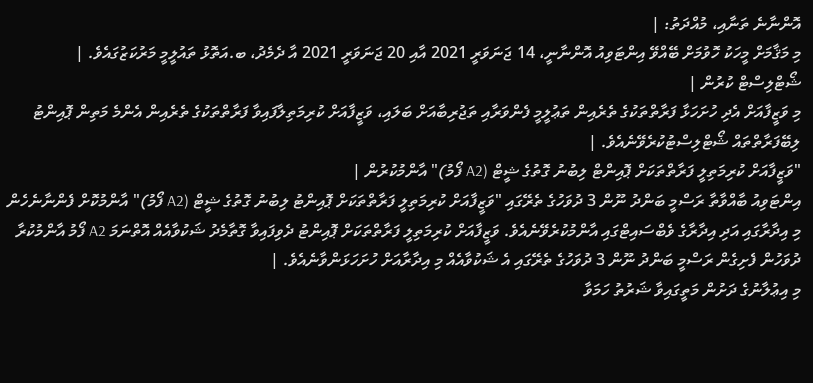އޮންނާނެ ތަނާއި، މުއްދަތު: |
މި މަޤާމަށް މީހަކު ހޮވުމަށް ބޭއްވޭ އިންޓަވިއު އޮންނާނީ، 14 ޖަނަވަރީ 2021 އާއި 20 ޖަނަވަރީ 2021 އާ ދެމެދު، ބ.އަތޮޅު ތައުލީމީ މަރުކަޒުގައެވެ. |
ޝޯޓްލިސްޓް ކުރުން |
މި ވަޒީފާއަށް އެދި ހުށަހަޅާ ފަރާތްތަކުގެ ތެރެއިން ތަޢުލީމީ ފެންވަރާއި ތަޖުރިބާއަށް ބަލައި، ވަޒީފާއަށް ކުރިމަތިލާފައިވާ ފަރާތްތަކުގެ ތެރެއިން އެންމެ މަތިން ޕޮއިންޓު ލިބޭފަރާތްތައް ޝޯޓްލިސްޓުކުރެވޭނެއެވެ. |
"ވަޒީފާއަށް ކުރިމަތިލީ ފަރާތްތަކަށް ޕޮއިންޓް ލިބުނު ގޮތުގެ ޝީޓް (A2 ފޯމު)" އާންމުކުރުން |
އިންޓަވިއު ބާއްވާތާ ރަސްމީ ބަންދު ނޫން 3 ދުވަހުގެ ތެރޭގައި "ވަޒީފާއަށް ކުރިމަތިލީ ފަރާތްތަކަށް ޕޮއިންޓު ލިބުނު ގޮތުގެ ޝީޓް (A2 ފޯމު)" އާންމުކޮށް ފެންނާނެހެން މި އިދާރާގައި އަދި އިދާރާގެ ވެބްސައިޓްގައި އާންމުކުރެވޭނެއެވެ. ވަޒީފާއަށް ކުރިމަތިލީ ފަރާތްތަކަށް ޕޮއިންޓު ދެވިފައިވާ ގޮތާމެދު ޝަކުވާއެއް އޮތްނަމަ A2 ފޯމު އާންމުކުރާ ދުވަހުން ފެށިގެން ރަސްމީ ބަންދު ނޫން 3 ދުވަހުގެ ތެރޭގައި އެ ޝަކުވާއެއް މި އިދާރާއަށް ހުށަހަޅަންވާނެއެވެ. |
މި އިޢުލާނުގެ ދަށުން މަތީގައިވާ ޝަރުތު ހަމަވާ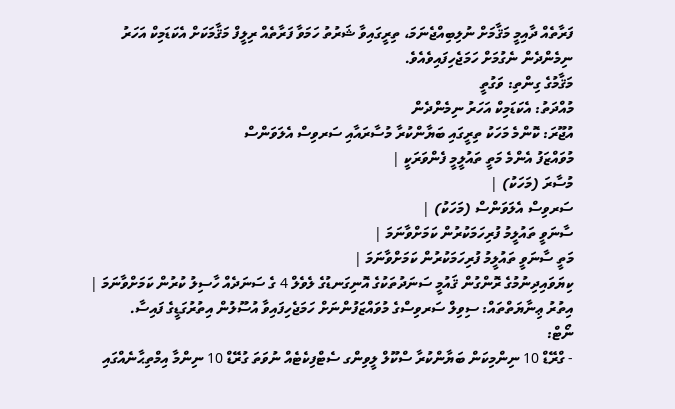ފަރާތެއް ދާއިމީ މަޤާމަށް ނުލިބިއްޖެނަމަ، ތިރީގައިވާ ޝަރުތު ހަމަވާ ފަރާތެއް ރިލީފް މަޤާމަކަށް އެކަޑަމިކް އަހަރު ނިމެންދެން ނެގުމަށް ހަމަޖެހިފައިވެއެވެ.
މަޤާމުގެ ގިންތި: ވަގުތީ
މުއްދަތު: އެކަޑަމިކް އަހަރު ނިމެންދެން
އުޖޫރަ: ކޮންމެ މަހަކު ތިރީގައި ބަޔާންކުރާ މުސާރައާއި ސަރވިސް އެލަވަންސް
މުވައްޒަފު އެންމެ މަތީ ތައުލީމީ ފެންވަރަކީ |
މުސާރަ (މަހަކު) |
ސަރވިސް އެލަވަންސް (މަހަކު) |
ސާނަވީ ތައުލީމު ފުރިހަމަކުރުން ކަމަށްވާނަމަ |
މަތީ ސާނަވީ ތައުލީމު ފުރިހަމަކުރުން ކަމަށްވާނަމަ |
ކިޔަވައިދިނުމުގެ ރޮންގުން ޤައުމީ ސަނަދުތަކުގެ އޮނިގަނޑުގެ ލެވެލް 4 ގެ ސަނަދެއް ހާސިލު ކުރުން ކަމަށްވާނަމަ |
އިތުރު ޢިނާޔަތްތައް: ސިވިލް ސަރވިސްގެ މުވައްޒަފުންނަށް ހަމަޖެހިފައިވާ އުސޫލުން އިތުރުގަޑީގެ ފައިސާ.
ނޯޓް:
- ގްރޭޑް 10 ނިންމިކަން ބަޔާންކުރާ ސްކޫލް ލީވިންގ ސެޓްފިކެޓެއް ނުވަތަ ގުރޭޑް 10 ނިންމާ އިމްތިޙާނެއްގައި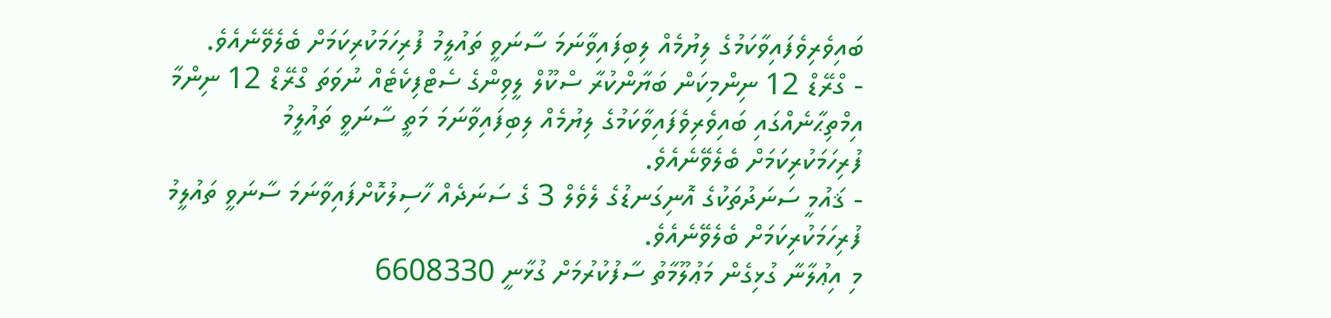ބައިވެރިވެފައިވާކަމުގެ ލިޔުމެއް ލިބިފައިވާނަމަ ސާނަވީ ތައުލީމު ފުރިހަމަކުރިކަމަށް ބެލެވޭނެއެވެ.
- ގްރޭޑް 12 ނިންމިކަން ބަޔާންކުރާ ސްކޫލް ލީވިންގެ ސެޓްފިކެޓެއް ނުވަތަ ގްރޭޑް 12 ނިންމާ އިމްތިޙާނެއްގައި ބައިވެރިވެފައިވާކަމުގެ ލިޔުމެއް ލިބިފައިވާނަމަ މަތީ ސާނަވީ ތައުލީމު ފުރިހަމަކުރިކަމަށް ބެލެވޭނެއެވެ.
- ޤައުމީ ސަނަދުތަކުގެ އޮނިގަނޑުގެ ލެވެލް 3 ގެ ސަނަދެއް ހާސިލުކޮށްފައިވާނަމަ ސާނަވީ ތައުލީމު ފުރިހަމަކުރިކަމަށް ބެލެވޭނެއެވެ.
މި އިޢުލާނާ ގުޅިގެން މަޢުލޫމާތު ސާފުކުރުމަށް ގުޅާނީ 6608330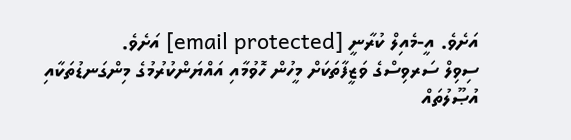އަށެވެ. އީ-މެއިލް ކުރާނީ [email protected] އަށެވެ.
ސިވިލް ސަރވިސްގެ ވަޒީފާތަކަށް މީހުން ހޮވުމާއި އައްޔަންކުރުމުގެ މިންގަނޑުތަކާއި އުޞޫލުތައް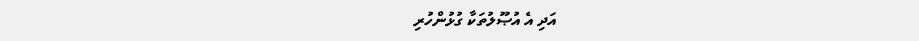އަދި އެ އުޞޫލުތަކާ ގުޅުންހުރި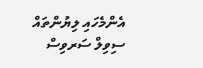އެންމެހައި ލިޔުންތައް ސިވިލް ސަރވިސް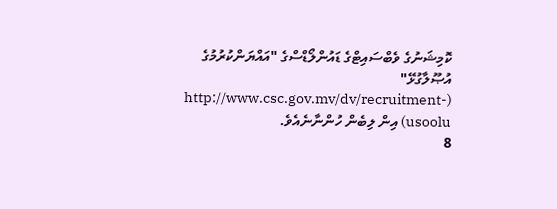ކޮމިޝަނުގެ ވެބްސައިޓްގެ ޑައުންލޯޑްސްގެ "އައްޔަންކުރުމުގެ އުޞޫލާގުޅޭ" (http://www.csc.gov.mv/dv/recruitment-usoolu) އިން ލިބެން ހުންނާނެއެވެ.
8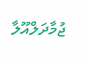ޖުމާދަލްއޫލާ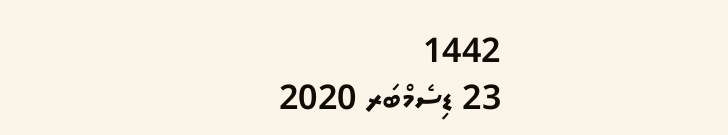1442
23 ޑިސެމްބަރ 2020